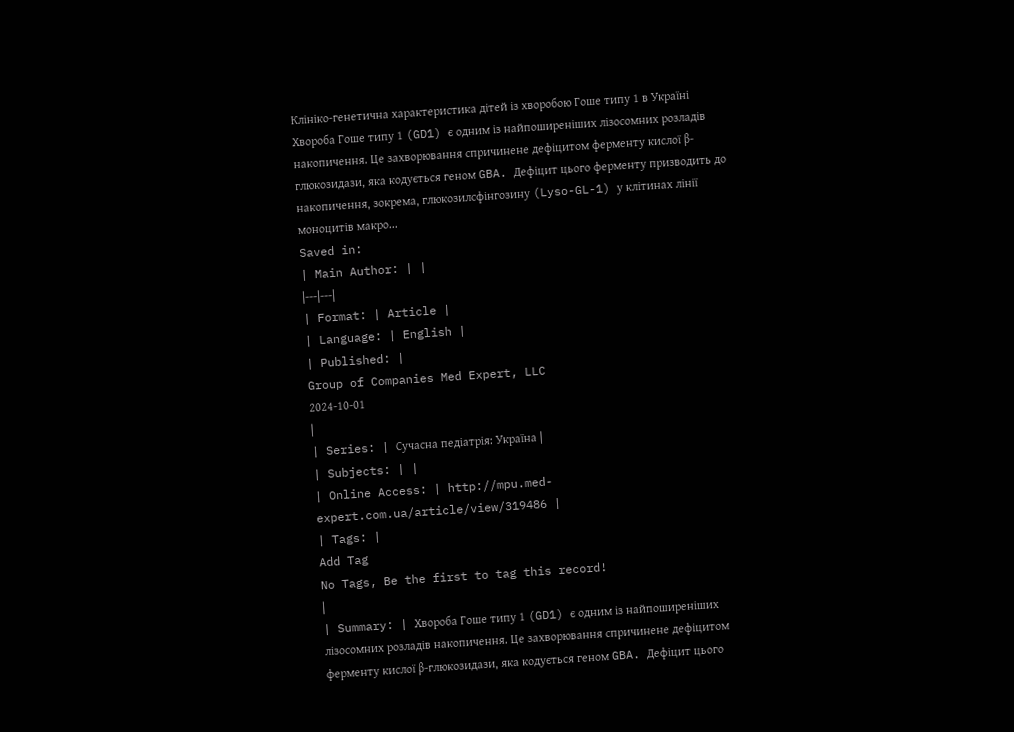Клініко-генетична характеристика дітей із хворобою Гоше типу 1 в Україні
Хвороба Гоше типу 1 (GD1) є одним із найпоширеніших лізосомних розладів накопичення. Це захворювання спричинене дефіцитом ферменту кислої β-глюкозидази, яка кодується геном GBA. Дефіцит цього ферменту призводить до накопичення, зокрема, глюкозилсфінгозину (Lyso-GL-1) у клітинах лінії моноцитів макро...
Saved in:
| Main Author: | |
|---|---|
| Format: | Article |
| Language: | English |
| Published: |
Group of Companies Med Expert, LLC
2024-10-01
|
| Series: | Сучасна педіатрія: Україна |
| Subjects: | |
| Online Access: | http://mpu.med-expert.com.ua/article/view/319486 |
| Tags: |
Add Tag
No Tags, Be the first to tag this record!
|
| Summary: | Хвороба Гоше типу 1 (GD1) є одним із найпоширеніших лізосомних розладів накопичення. Це захворювання спричинене дефіцитом ферменту кислої β-глюкозидази, яка кодується геном GBA. Дефіцит цього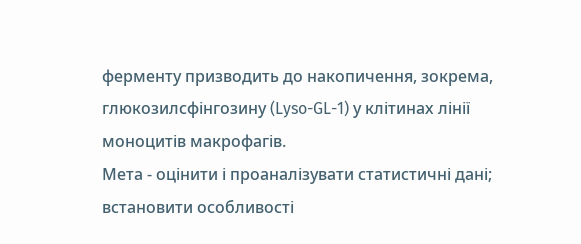ферменту призводить до накопичення, зокрема, глюкозилсфінгозину (Lyso-GL-1) у клітинах лінії моноцитів макрофагів.
Мета - оцінити і проаналізувати статистичні дані; встановити особливості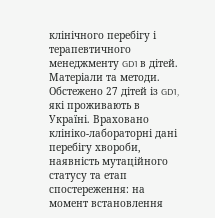клінічного перебігу і терапевтичного менеджменту GD1 в дітей.
Матеріали та методи. Обстежено 27 дітей із GD1, які проживають в Україні. Враховано клініко-лабораторні дані перебігу хвороби, наявність мутаційного статусу та етап спостереження: на момент встановлення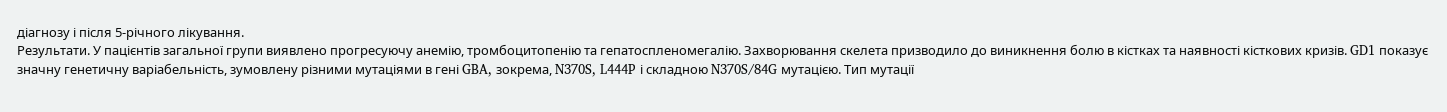діагнозу і після 5-річного лікування.
Результати. У пацієнтів загальної групи виявлено прогресуючу анемію, тромбоцитопенію та гепатоспленомегалію. Захворювання скелета призводило до виникнення болю в кістках та наявності кісткових кризів. GD1 показує значну генетичну варіабельність, зумовлену різними мутаціями в гені GBA, зокрема, N370S, L444P і складною N370S/84G мутацією. Тип мутації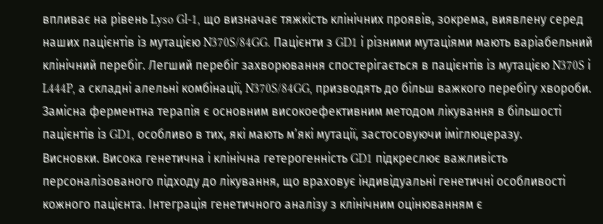впливає на рівень Lyso Gl-1, що визначає тяжкість клінічних проявів, зокрема, виявлену серед наших пацієнтів із мутацією N370S/84GG. Пацієнти з GD1 і різними мутаціями мають варіабельний клінічний перебіг. Легший перебіг захворювання спостерігається в пацієнтів із мутацією N370S і L444P, а складні алельні комбінації, N370S/84GG, призводять до більш важкого перебігу хвороби. Замісна ферментна терапія є основним високоефективним методом лікування в більшості пацієнтів із GD1, особливо в тих, які мають м’які мутації, застосовуючи іміглюцеразу.
Висновки. Висока генетична і клінічна гетерогенність GD1 підкреслює важливість персоналізованого підходу до лікування, що враховує індивідуальні генетичні особливості кожного пацієнта. Інтеграція генетичного аналізу з клінічним оцінюванням є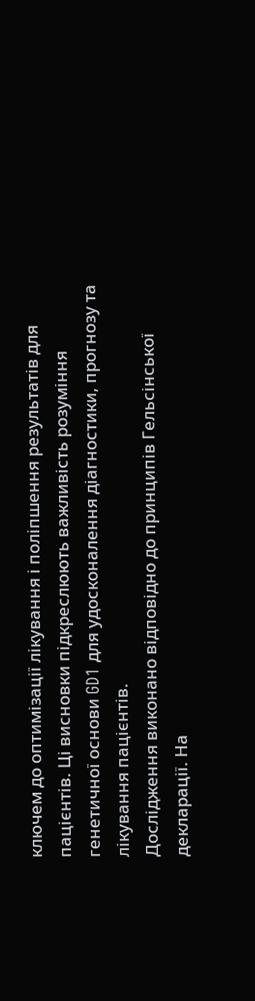ключем до оптимізації лікування і поліпшення результатів для пацієнтів. Ці висновки підкреслюють важливість розуміння генетичної основи GD1 для удосконалення діагностики, прогнозу та лікування пацієнтів.
Дослідження виконано відповідно до принципів Гельсінської декларації. На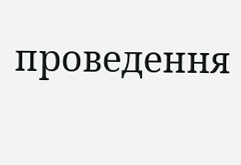проведення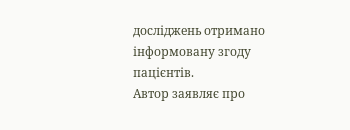досліджень отримано інформовану згоду пацієнтів.
Автор заявляє про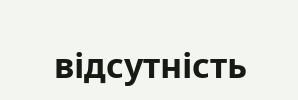відсутність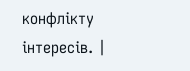конфлікту інтересів. |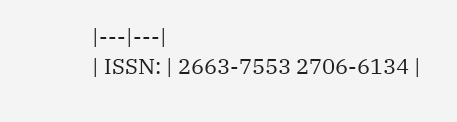|---|---|
| ISSN: | 2663-7553 2706-6134 |